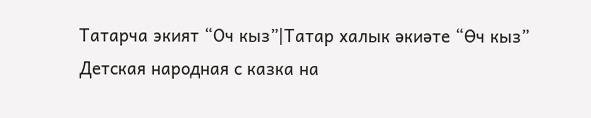Татарча экият “Оч кыз”|Татар халык әкиәте “Өч кыз”
Детская народная с казка на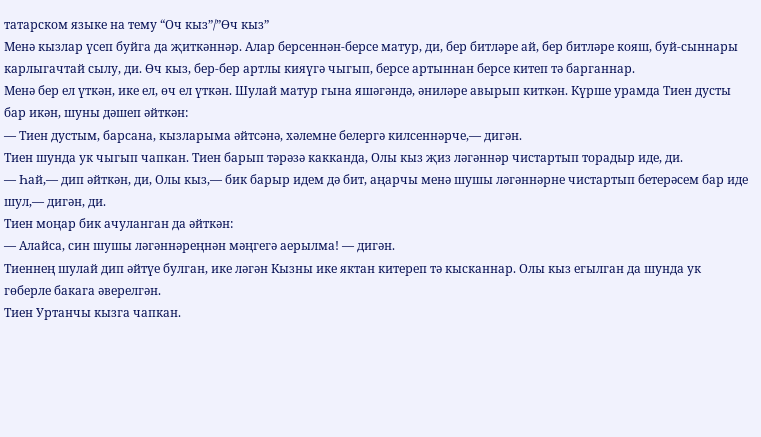татарском языке на тему “Оч кыз”/”Өч кыз”
Менә кызлар үсеп буйга да җиткәннәр. Алар берсеннән-берсе матур, ди, бер битләре ай, бер битләре кояш, буй-сыннары карлыгачтай сылу, ди. Өч кыз, бер-бер артлы кияүгә чыгып, берсе артыннан берсе китеп тә барганнар.
Менә бер ел үткән, ике ел, өч ел үткән. Шулай матур гына яшәгәндә, әниләре авырып киткән. Күрше урамда Тиен дусты бар икән, шуны дәшеп әйткән:
— Тиен дустым, барсана, кызларыма әйтсәнә, хәлемне белергә килсеннәрче,— дигән.
Тиен шунда ук чыгып чапкан. Тиен барып тәрәзә какканда, Олы кыз җиз ләгәннәр чистартып торадыр иде, ди.
— Һай,— дип әйткән, ди, Олы кыз,— бик барыр идем дә бит, аңарчы менә шушы ләгәннәрне чистартып бетерәсем бар иде шул,— дигән, ди.
Тиен моңар бик ачуланган да әйткән:
— Алайса, син шушы ләгәннәреңнән мәңгегә аерылма! — дигән.
Тиеннең шулай дип әйтүе булган, ике ләгән Кызны ике яктан китереп тә кысканнар. Олы кыз егылган да шунда ук гөберле бакага әверелгән.
Тиен Уртанчы кызга чапкан.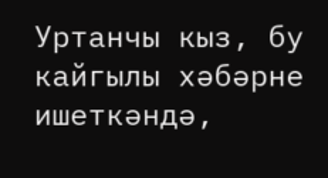Уртанчы кыз, бу кайгылы хәбәрне ишеткәндә,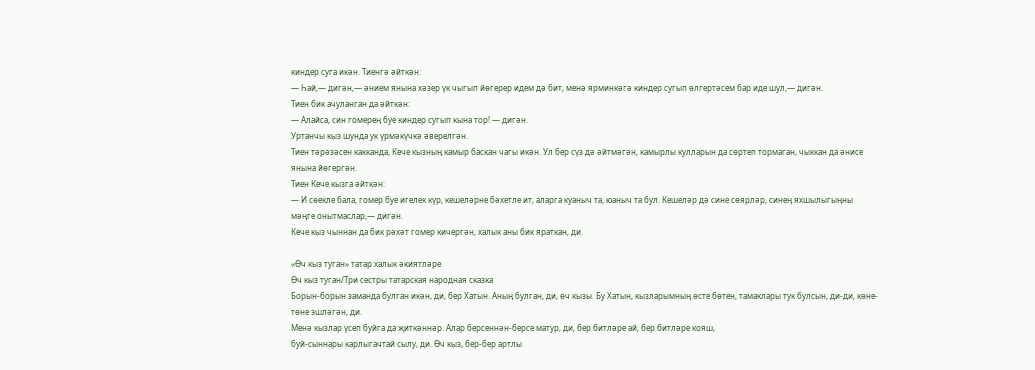киндер суга икән. Тиенгә әйткән:
— Һай,— дигән,— әнием янына хәзер үк чыгып йөгерер идем дә бит, менә ярминкәгә киндер сугып өлгертәсем бар иде шул,— дигән.
Тиен бик ачуланган да әйткән:
— Алайса, син гомерең буе киндер сугып кына тор! — дигән.
Уртанчы кыз шунда ук үрмәкүчкә әверелгән.
Тиен тәрәзәсен какканда, Кече кызның камыр баскан чагы икән. Ул бер сүз дә әйтмәгән, камырлы кулларын да сөртеп тормаган, чыккан да әнисе янына йөгергән.
Тиен Кече кызга әйткән:
— И сөекле бала, гомер буе игелек күр, кешеләрне бәхетле ит, аларга куаныч та, юаныч та бул. Кешеләр дә сине сөярләр, синең яхшылыгыңны мәңге онытмаслар,— дигән.
Кече кыз чыннан да бик рәхәт гомер кичергән, халык аны бик яраткан, ди.

«Өч кыз туган» татар халык әкиятләре
Өч кыз туган/Три сестры татарская народная сказка
Борын-борын заманда булган икән, ди, бер Хатын. Аның булган, ди, өч кызы. Бу Хатын, кызларымның өсте бөтен, тамаклары тук булсын, ди-ди, көне-төне эшләгән, ди.
Менә кызлар үсеп буйга да җиткәннәр. Алар берсеннән-берсе матур, ди, бер битләре ай, бер битләре кояш,
буй-сыннары карлыгачтай сылу, ди. Өч кыз, бер-бер артлы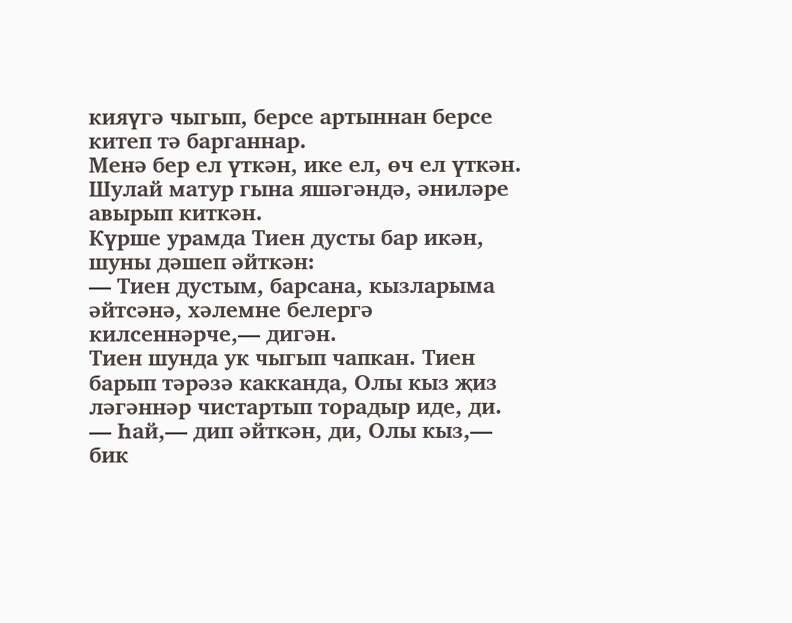кияүгә чыгып, берсе артыннан берсе китеп тә барганнар.
Менә бер ел үткән, ике ел, өч ел үткән. Шулай матур гына яшәгәндә, әниләре авырып киткән.
Күрше урамда Тиен дусты бар икән, шуны дәшеп әйткән:
— Тиен дустым, барсана, кызларыма әйтсәнә, хәлемне белергә килсеннәрче,— дигән.
Тиен шунда ук чыгып чапкан. Тиен барып тәрәзә какканда, Олы кыз җиз ләгәннәр чистартып торадыр иде, ди.
— Һай,— дип әйткән, ди, Олы кыз,— бик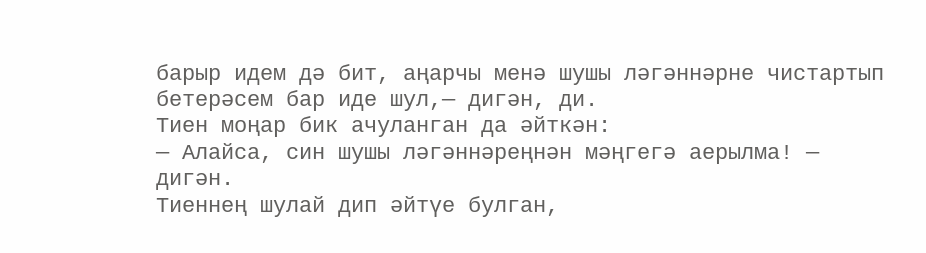барыр идем дә бит, аңарчы менә шушы ләгәннәрне чистартып бетерәсем бар иде шул,— дигән, ди.
Тиен моңар бик ачуланган да әйткән:
— Алайса, син шушы ләгәннәреңнән мәңгегә аерылма! — дигән.
Тиеннең шулай дип әйтүе булган,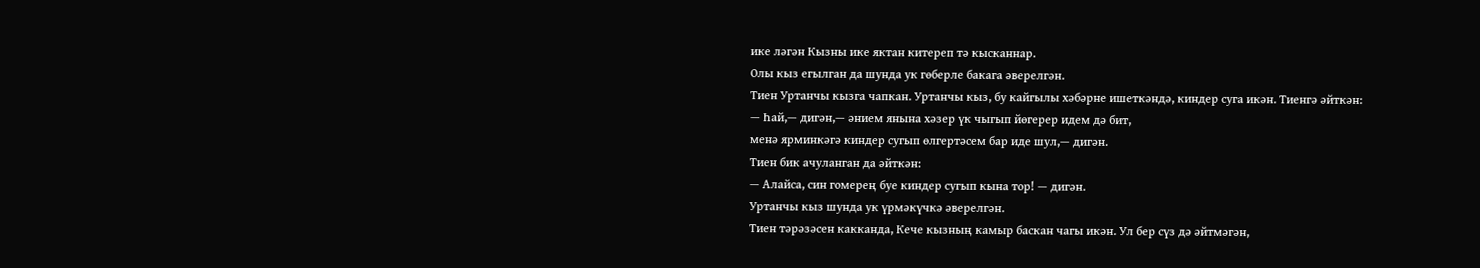ике ләгән Кызны ике яктан китереп тә кысканнар.
Олы кыз егылган да шунда ук гөберле бакага әверелгән.
Тиен Уртанчы кызга чапкан. Уртанчы кыз, бу кайгылы хәбәрне ишеткәндә, киндер суга икән. Тиенгә әйткән:
— Һай,— дигән,— әнием янына хәзер үк чыгып йөгерер идем дә бит,
менә ярминкәгә киндер сугып өлгертәсем бар иде шул,— дигән.
Тиен бик ачуланган да әйткән:
— Алайса, син гомерең буе киндер сугып кына тор! — дигән.
Уртанчы кыз шунда ук үрмәкүчкә әверелгән.
Тиен тәрәзәсен какканда, Кече кызның камыр баскан чагы икән. Ул бер сүз дә әйтмәгән,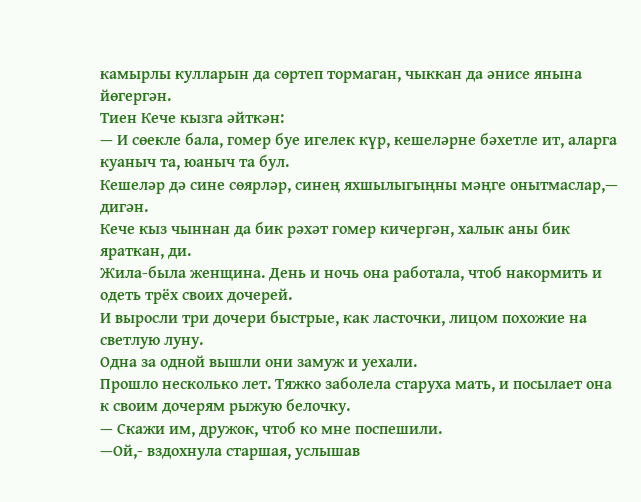камырлы кулларын да сөртеп тормаган, чыккан да әнисе янына йөгергән.
Тиен Кече кызга әйткән:
— И сөекле бала, гомер буе игелек күр, кешеләрне бәхетле ит, аларга куаныч та, юаныч та бул.
Кешеләр дә сине сөярләр, синең яхшылыгыңны мәңге онытмаслар,— дигән.
Кече кыз чыннан да бик рәхәт гомер кичергән, халык аны бик яраткан, ди.
Жила-была женщина. День и ночь она работала, чтоб накормить и одеть трёх своих дочерей.
И выросли три дочери быстрые, как ласточки, лицом похожие на светлую луну.
Одна за одной вышли они замуж и уехали.
Прошло несколько лет. Тяжко заболела старуха мать, и посылает она к своим дочерям рыжую белочку.
— Скажи им, дружок, чтоб ко мне поспешили.
—Ой,- вздохнула старшая, услышав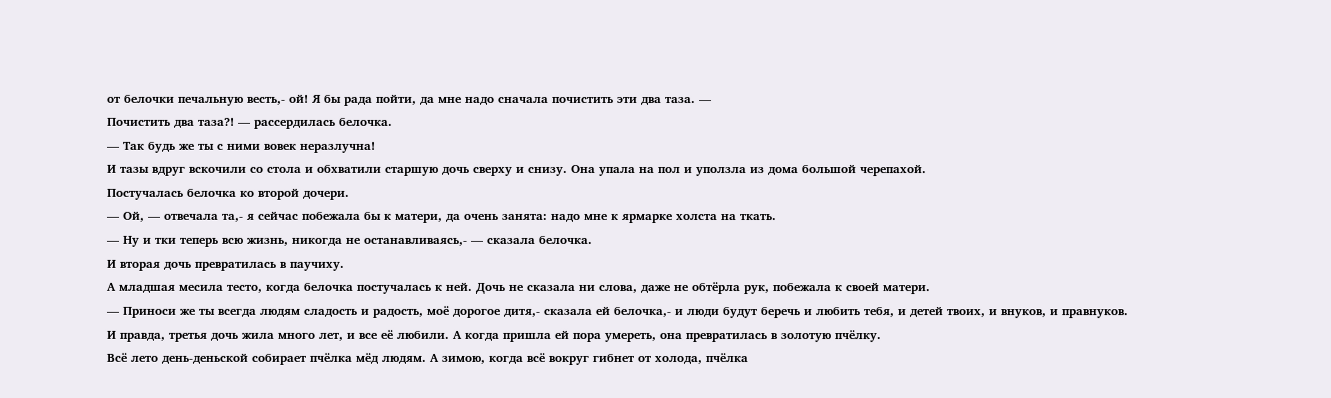от белочки печальную весть,- ой! Я бы рада пойти, да мне надо сначала почистить эти два таза. —
Почистить два таза?! — рассердилась белочка.
— Так будь же ты с ними вовек неразлучна!
И тазы вдруг вскочили со стола и обхватили старшую дочь сверху и снизу. Она упала на пол и уползла из дома большой черепахой.
Постучалась белочка ко второй дочери.
— Ой, — отвечала та,- я сейчас побежала бы к матери, да очень занята: надо мне к ярмарке холста на ткать.
— Ну и тки теперь всю жизнь, никогда не останавливаясь,- — сказала белочка.
И вторая дочь превратилась в паучиху.
А младшая месила тесто, когда белочка постучалась к ней. Дочь не сказала ни слова, даже не обтёрла рук, побежала к своей матери.
— Приноси же ты всегда людям сладость и радость, моё дорогое дитя,- сказала ей белочка,- и люди будут беречь и любить тебя, и детей твоих, и внуков, и правнуков.
И правда, третья дочь жила много лет, и все её любили. А когда пришла ей пора умереть, она превратилась в золотую пчёлку.
Всё лето день-деньской собирает пчёлка мёд людям. А зимою, когда всё вокруг гибнет от холода, пчёлка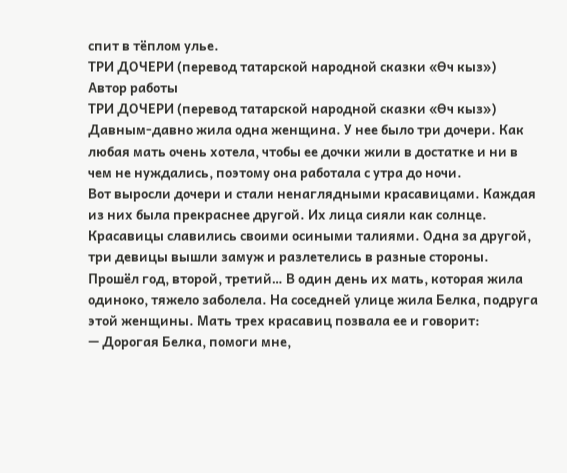спит в тёплом улье.
ТРИ ДОЧЕРИ (перевод татарской народной сказки «Өч кыз»)
Автор работы
ТРИ ДОЧЕРИ (перевод татарской народной сказки «Өч кыз»)
Давным-давно жила одна женщина. У нее было три дочери. Как любая мать очень хотела, чтобы ее дочки жили в достатке и ни в чем не нуждались, поэтому она работала с утра до ночи.
Вот выросли дочери и стали ненаглядными красавицами. Каждая из них была прекраснее другой. Их лица сияли как солнце. Красавицы славились своими осиными талиями. Одна за другой, три девицы вышли замуж и разлетелись в разные стороны.
Прошёл год, второй, третий… В один день их мать, которая жила одиноко, тяжело заболела. На соседней улице жила Белка, подруга этой женщины. Мать трех красавиц позвала ее и говорит:
— Дорогая Белка, помоги мне,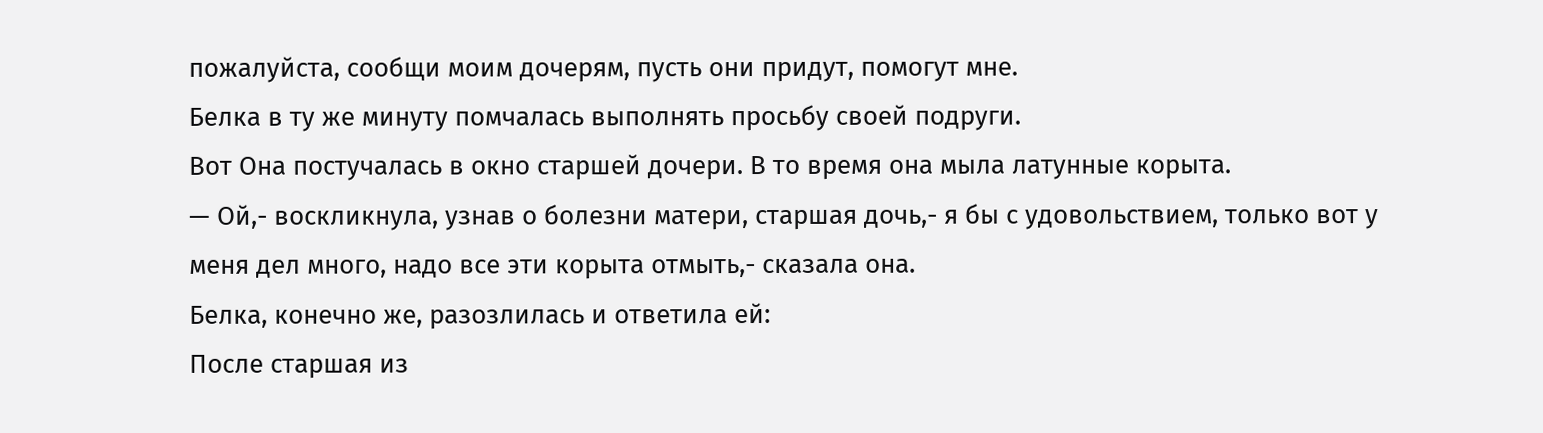пожалуйста, сообщи моим дочерям, пусть они придут, помогут мне.
Белка в ту же минуту помчалась выполнять просьбу своей подруги.
Вот Она постучалась в окно старшей дочери. В то время она мыла латунные корыта.
— Ой,- воскликнула, узнав о болезни матери, старшая дочь,- я бы с удовольствием, только вот у меня дел много, надо все эти корыта отмыть,- сказала она.
Белка, конечно же, разозлилась и ответила ей:
После старшая из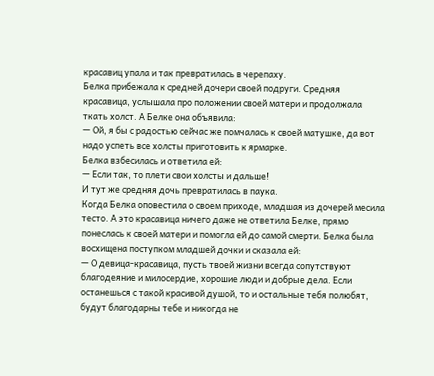красавиц упала и так превратилась в черепаху.
Белка прибежала к средней дочери своей подруги. Средняя красавица, услышала про положении своей матери и продолжала ткать холст. А Белке она объявила:
— Ой, я бы с радостью сейчас же помчалась к своей матушке, да вот надо успеть все холсты приготовить к ярмарке.
Белка взбесилась и ответила ей:
— Если так, то плети свои холсты и дальше!
И тут же средняя дочь превратилась в паука.
Когда Белка оповестила о своем приходе, младшая из дочерей месила тесто. А это красавица ничего даже не ответила Белке, прямо понеслась к своей матери и помогла ей до самой смерти. Белка была восхищена поступком младшей дочки и сказала ей:
— О девица-красавица, пусть твоей жизни всегда сопутствуют благодеяние и милосердие, хорошие люди и добрые дела. Если останешься с такой красивой душой, то и остальные тебя полюбят, будут благодарны тебе и никогда не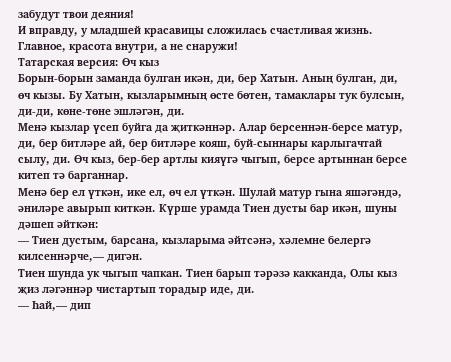забудут твои деяния!
И вправду, у младшей красавицы сложилась счастливая жизнь. Главное, красота внутри, а не снаружи!
Татарская версия: Өч кыз
Борын-борын заманда булган икән, ди, бер Хатын. Аның булган, ди, өч кызы. Бу Хатын, кызларымның өсте бөтен, тамаклары тук булсын, ди-ди, көне-төне эшләгән, ди.
Менә кызлар үсеп буйга да җиткәннәр. Алар берсеннән-берсе матур, ди, бер битләре ай, бер битләре кояш, буй-сыннары карлыгачтай сылу, ди. Өч кыз, бер-бер артлы кияүгә чыгып, берсе артыннан берсе китеп тә барганнар.
Менә бер ел үткән, ике ел, өч ел үткән. Шулай матур гына яшәгәндә, әниләре авырып киткән. Күрше урамда Тиен дусты бар икән, шуны дәшеп әйткән:
— Тиен дустым, барсана, кызларыма әйтсәнә, хәлемне белергә килсеннәрче,— дигән.
Тиен шунда ук чыгып чапкан. Тиен барып тәрәзә какканда, Олы кыз җиз ләгәннәр чистартып торадыр иде, ди.
— Һай,— дип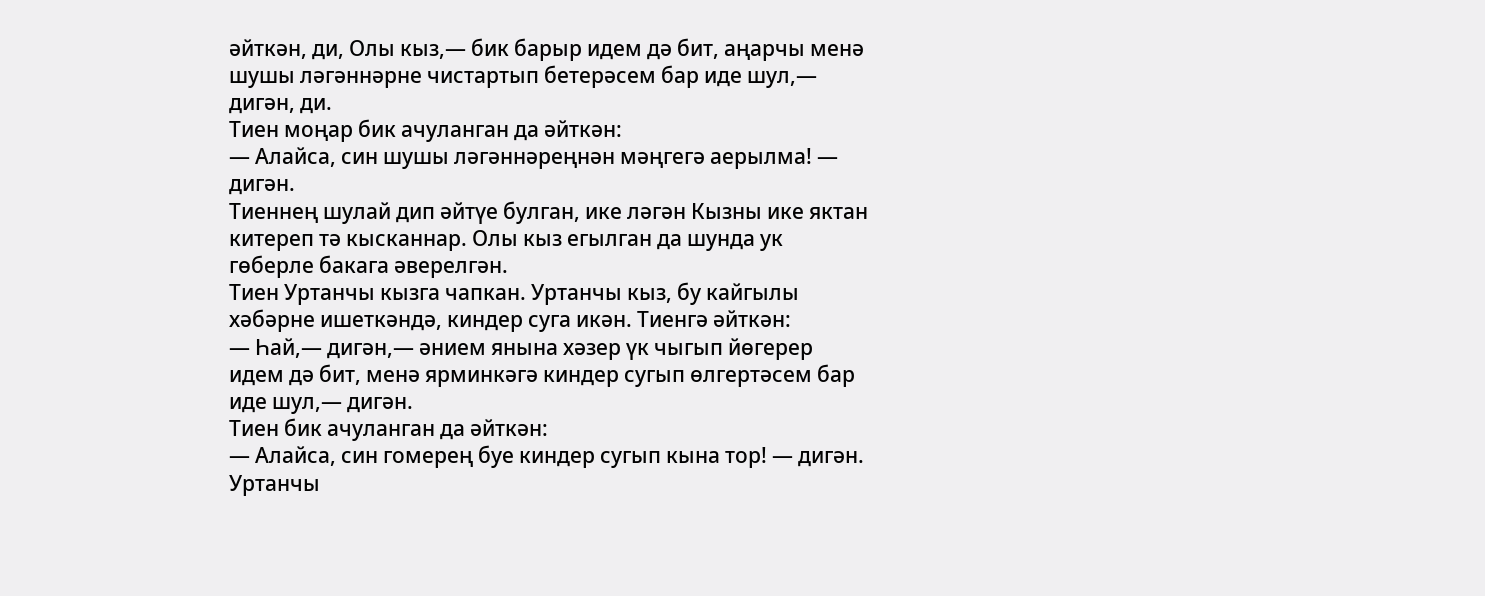әйткән, ди, Олы кыз,— бик барыр идем дә бит, аңарчы менә шушы ләгәннәрне чистартып бетерәсем бар иде шул,— дигән, ди.
Тиен моңар бик ачуланган да әйткән:
— Алайса, син шушы ләгәннәреңнән мәңгегә аерылма! — дигән.
Тиеннең шулай дип әйтүе булган, ике ләгән Кызны ике яктан китереп тә кысканнар. Олы кыз егылган да шунда ук гөберле бакага әверелгән.
Тиен Уртанчы кызга чапкан. Уртанчы кыз, бу кайгылы хәбәрне ишеткәндә, киндер суга икән. Тиенгә әйткән:
— Һай,— дигән,— әнием янына хәзер үк чыгып йөгерер идем дә бит, менә ярминкәгә киндер сугып өлгертәсем бар иде шул,— дигән.
Тиен бик ачуланган да әйткән:
— Алайса, син гомерең буе киндер сугып кына тор! — дигән.
Уртанчы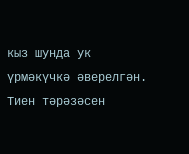кыз шунда ук үрмәкүчкә әверелгән.
Тиен тәрәзәсен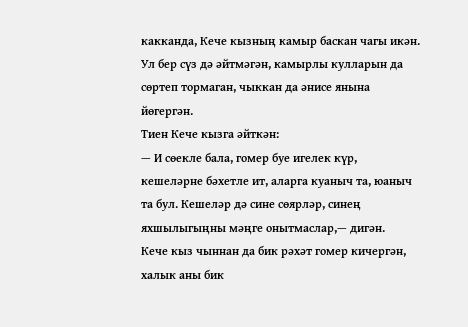какканда, Кече кызның камыр баскан чагы икән. Ул бер сүз дә әйтмәгән, камырлы кулларын да сөртеп тормаган, чыккан да әнисе янына йөгергән.
Тиен Кече кызга әйткән:
— И сөекле бала, гомер буе игелек күр, кешеләрне бәхетле ит, аларга куаныч та, юаныч та бул. Кешеләр дә сине сөярләр, синең яхшылыгыңны мәңге онытмаслар,— дигән.
Кече кыз чыннан да бик рәхәт гомер кичергән, халык аны бик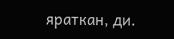яраткан, ди.